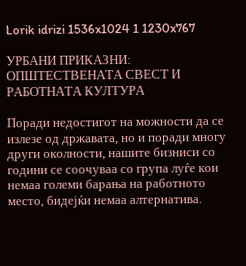Lorik idrizi 1536x1024 1 1230x767

УРБАНИ ПРИКАЗНИ: ОПШТЕСТВЕНАТА СВЕСТ И РАБОТНАТА КУЛТУРА

Поради недостигот на можности да се излезе од државата, но и поради многу други околности, нашите бизниси со години се соочуваа со група луѓе кои немаа големи барања на работното место, бидејќи немаа алтернатива.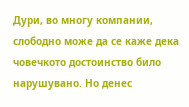Дури, во многу компании, слободно може да се каже дека човечкото достоинство било нарушувано. Но денес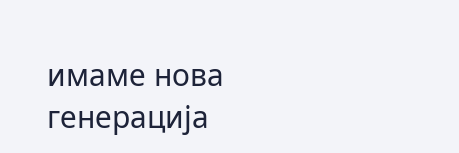имаме нова генерација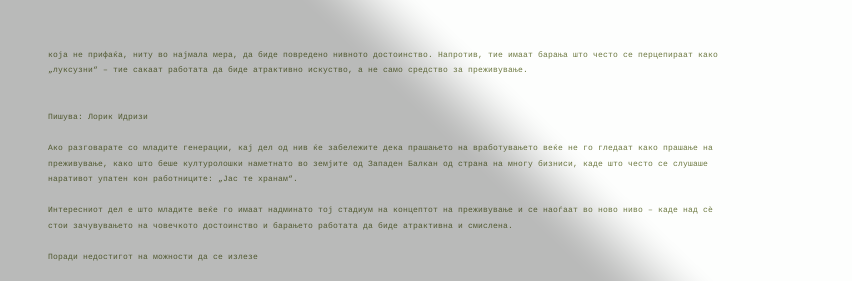која не прифаќа, ниту во најмала мера, да биде повредено нивното достоинство. Напротив, тие имаат барања што често се перцепираат како „луксузни“ – тие сакаат работата да биде атрактивно искуство, а не само средство за преживување.


Пишува: Лорик Идризи

Ако разговарате со младите генерации, кај дел од нив ќе забележите дека прашањето на вработувањето веќе не го гледаат како прашање на преживување, како што беше културолошки наметнато во земјите од Западен Балкан од страна на многу бизниси, каде што често се слушаше наративот упатен кон работниците: „Јас те хранам“.

Интересниот дел е што младите веќе го имаат надминато тој стадиум на концептот на преживување и се наоѓаат во ново ниво – каде над сè стои зачувувањето на човечкото достоинство и барањето работата да биде атрактивна и смислена.

Поради недостигот на можности да се излезе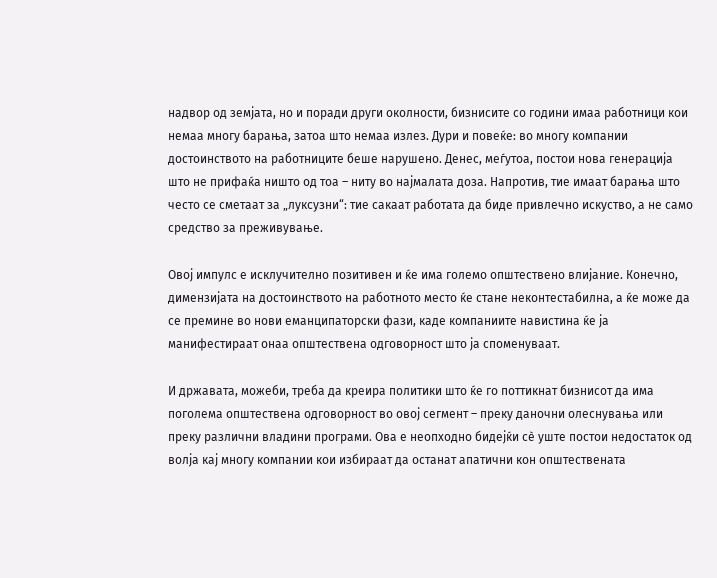надвор од земјата, но и поради други околности, бизнисите со години имаа работници кои немаа многу барања, затоа што немаа излез. Дури и повеќе: во многу компании достоинството на работниците беше нарушено. Денес, меѓутоа, постои нова генерација што не прифаќа ништо од тоа – ниту во најмалата доза. Напротив, тие имаат барања што често се сметаат за „луксузни“: тие сакаат работата да биде привлечно искуство, а не само средство за преживување.

Овој импулс е исклучително позитивен и ќе има големо општествено влијание. Конечно, димензијата на достоинството на работното место ќе стане неконтестабилна, а ќе може да се премине во нови еманципаторски фази, каде компаниите навистина ќе ја манифестираат онаа општествена одговорност што ја споменуваат.

И државата, можеби, треба да креира политики што ќе го поттикнат бизнисот да има поголема општествена одговорност во овој сегмент – преку даночни олеснувања или преку различни владини програми. Ова е неопходно бидејќи сè уште постои недостаток од волја кај многу компании кои избираат да останат апатични кон општествената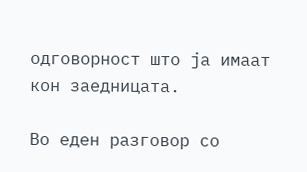одговорност што ја имаат кон заедницата.

Во еден разговор со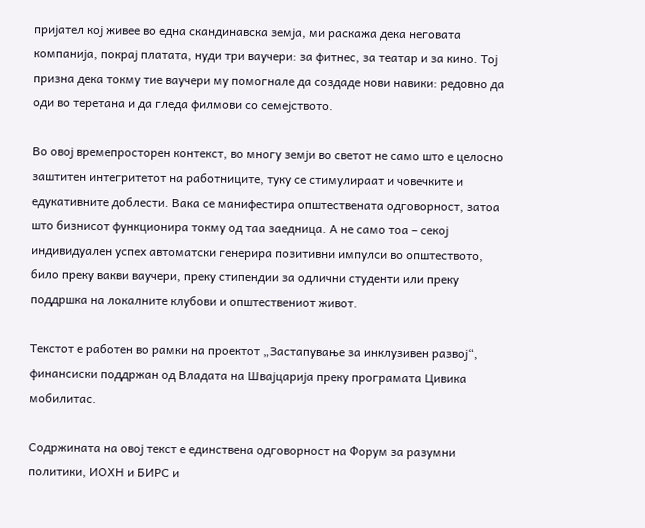пријател кој живее во една скандинавска земја, ми раскажа дека неговата компанија, покрај платата, нуди три ваучери: за фитнес, за театар и за кино. Тој призна дека токму тие ваучери му помогнале да создаде нови навики: редовно да оди во теретана и да гледа филмови со семејството.

Во овој времепросторен контекст, во многу земји во светот не само што е целосно заштитен интегритетот на работниците, туку се стимулираат и човечките и едукативните доблести. Вака се манифестира општествената одговорност, затоа што бизнисот функционира токму од таа заедница. А не само тоа – секој индивидуален успех автоматски генерира позитивни импулси во општеството, било преку вакви ваучери, преку стипендии за одлични студенти или преку поддршка на локалните клубови и општествениот живот.

Текстот е работен во рамки на проектот „Застапување за инклузивен развој“, финансиски поддржан од Владата на Швајцарија преку програмата Цивика мобилитас.

Содржината на овој текст е единствена одговорност на Форум за разумни политики, ИОХН и БИРС и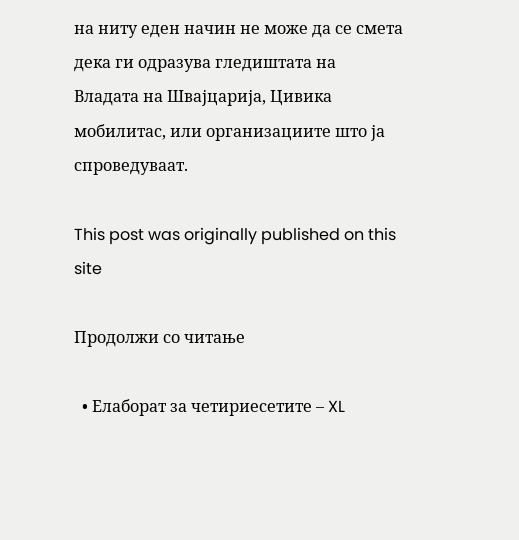на ниту еден начин не може да се смета дека ги одразува гледиштата на Владата на Швајцарија, Цивика мобилитас, или организациите што ја спроведуваат.

This post was originally published on this site

Продолжи со читање

  • Елаборат за четириесетите – XL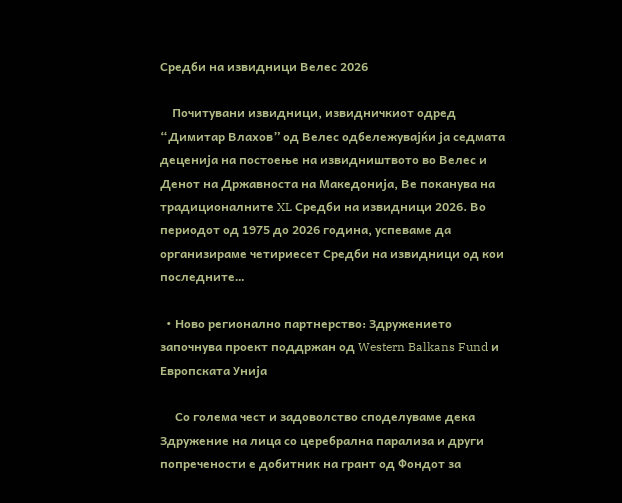Средби на извидници Велес 2026

    Почитувани извидници, извидничкиот одред “Димитар Влахов” од Велес одбележувајќи ја седмата деценија на постоење на извидништвото во Велес и Денот на Државноста на Македонија, Ве поканува на традиционалните XL Средби на извидници 2026. Во периодот од 1975 до 2026 година, успевaме да организираме четириесет Средби на извидници од кои последните…

  • Ново регионално партнерство: Здружението започнува проект поддржан од Western Balkans Fund и Европската Унија

     Со голема чест и задоволство споделуваме дека Здружение на лица со церебрална парализа и други попречености е добитник на грант од Фондот за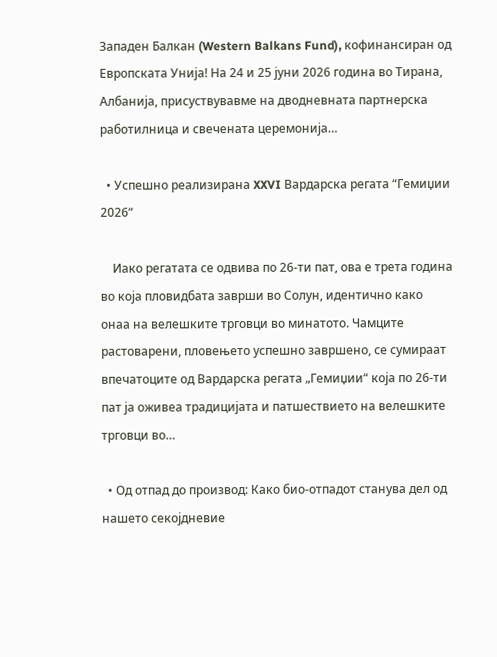Западен Балкан (Western Balkans Fund), кофинансиран од Европската Унија! На 24 и 25 јуни 2026 година во Тирана, Албанија, присуствувавме на дводневната партнерска работилница и свечената церемонија…

  • Успешно реализирана XXVI Вардарска регата “Гемиџии 2026“

    Иако регатата се одвива по 26-ти пат, ова е трета година во која пловидбата заврши во Солун, идентично како онаа на велешките трговци во минатото. Чамците растоварени, пловењето успешно завршено, се сумираат впечатоците од Вардарска регата „Гемиџии“ која по 26-ти пат ја оживеа традицијата и патшествието на велешките трговци во…

  • Од отпад до производ: Како био-отпадот станува дел од нашето секојдневие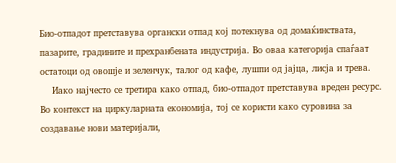Био-отпадот претставува органски отпад кој потекнува од домаќинствата, пазарите, градините и прехранбената индустрија. Во оваа категорија спаѓаат остатоци од овошје и зеленчук, талог од кафе, лушпи од јајца, лисја и трева.
    Иако најчесто се третира како отпад, био-отпадот претставува вреден ресурс. Во контекст на циркуларната економија, тој се користи како суровина за создавање нови материјали,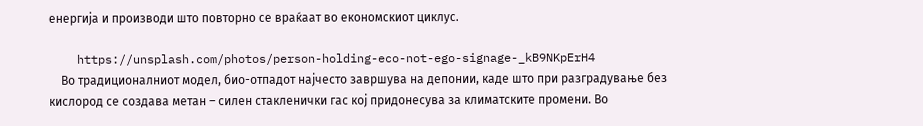енергија и производи што повторно се враќаат во економскиот циклус.

    https://unsplash.com/photos/person-holding-eco-not-ego-signage-_kB9NKpErH4
    Во традиционалниот модел, био-отпадот најчесто завршува на депонии, каде што при разградување без кислород се создава метан – силен стакленички гас кој придонесува за климатските промени. Во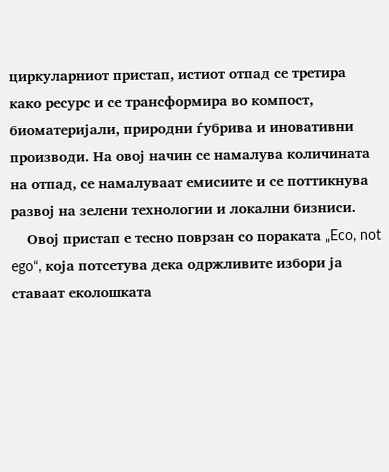циркуларниот пристап, истиот отпад се третира како ресурс и се трансформира во компост, биоматеријали, природни ѓубрива и иновативни производи. На овој начин се намалува количината на отпад, се намалуваат емисиите и се поттикнува развој на зелени технологии и локални бизниси.
    Овој пристап е тесно поврзан со пораката „Eco, not ego“, која потсетува дека одржливите избори ја ставаат еколошката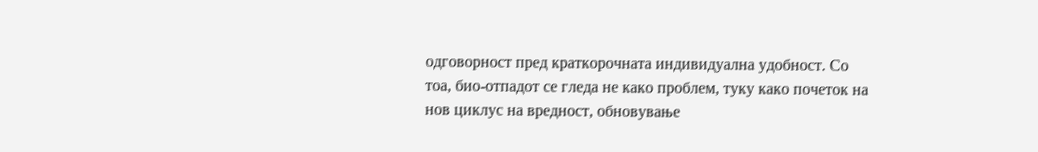одговорност пред краткорочната индивидуална удобност. Со тоа, био-отпадот се гледа не како проблем, туку како почеток на нов циклус на вредност, обновување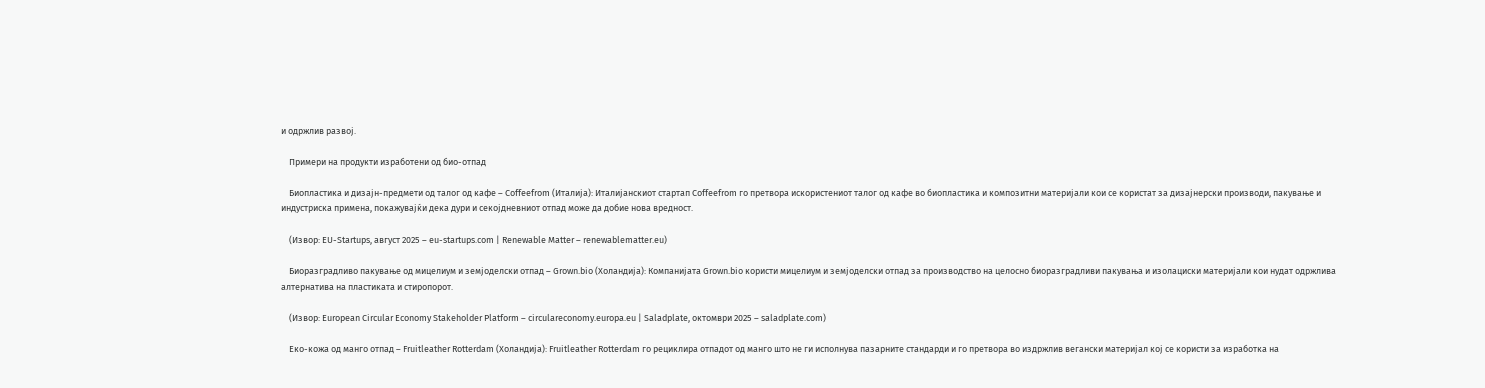и одржлив развој.

    Примери на продукти изработени од био-отпад

    Биопластика и дизајн-предмети од талог од кафе – Coffeefrom (Италија): Италијанскиот стартап Coffeefrom го претвора искористениот талог од кафе во биопластика и композитни материјали кои се користат за дизајнерски производи, пакување и индустриска примена, покажувајќи дека дури и секојдневниот отпад може да добие нова вредност.

    (Извор: EU-Startups, август 2025 – eu-startups.com | Renewable Matter – renewablematter.eu)

    Биоразградливо пакување од мицелиум и земјоделски отпад – Grown.bio (Холандија): Компанијата Grown.bio користи мицелиум и земјоделски отпад за производство на целосно биоразградливи пакувања и изолациски материјали кои нудат одржлива алтернатива на пластиката и стиропорот.

    (Извор: European Circular Economy Stakeholder Platform – circulareconomy.europa.eu | Saladplate, октомври 2025 – saladplate.com)

    Еко-кожа од манго отпад – Fruitleather Rotterdam (Холандија): Fruitleather Rotterdam го рециклира отпадот од манго што не ги исполнува пазарните стандарди и го претвора во издржлив вегански материјал кој се користи за изработка на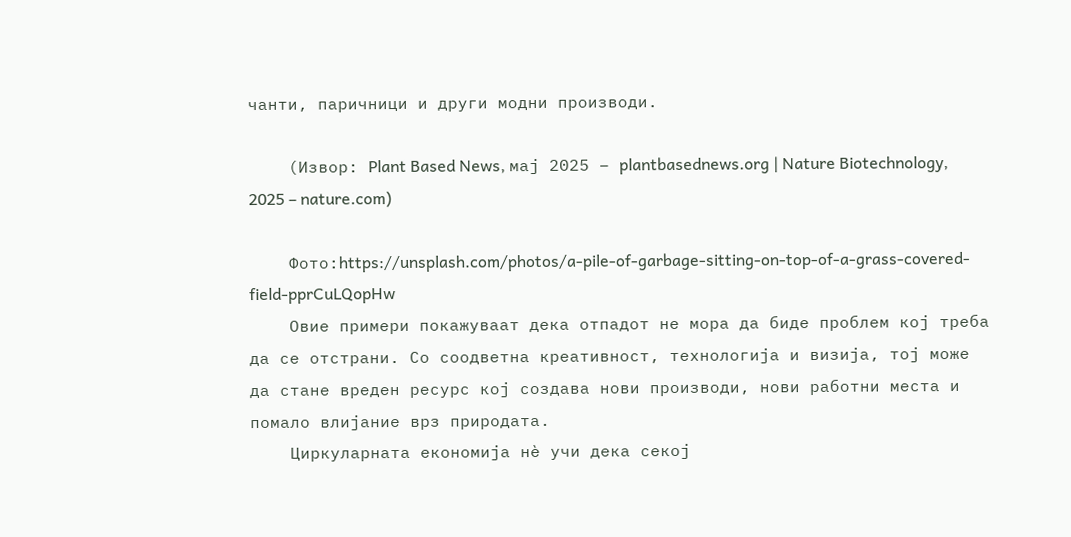чанти, паричници и други модни производи.

    (Извор: Plant Based News, мај 2025 – plantbasednews.org | Nature Biotechnology, 2025 – nature.com)

    Фото:https://unsplash.com/photos/a-pile-of-garbage-sitting-on-top-of-a-grass-covered-field-pprCuLQopHw
    Овие примери покажуваат дека отпадот не мора да биде проблем кој треба да се отстрани. Со соодветна креативност, технологија и визија, тој може да стане вреден ресурс кој создава нови производи, нови работни места и помало влијание врз природата.
    Циркуларната економија нè учи дека секој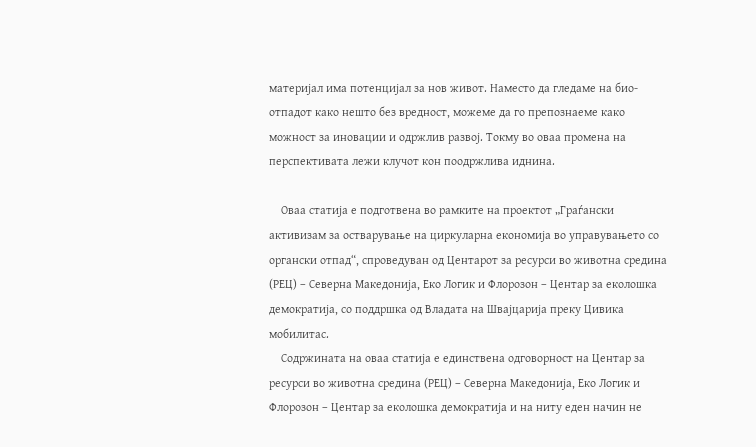материјал има потенцијал за нов живот. Наместо да гледаме на био-отпадот како нешто без вредност, можеме да го препознаеме како можност за иновации и одржлив развој. Токму во оваа промена на перспективата лежи клучот кон поодржлива иднина.

    Оваа статија е подготвена во рамките на проектот „Граѓански активизам за остварување на циркуларна економија во управувањето со органски отпад“, спроведуван од Центарот за ресурси во животна средина (РЕЦ) – Северна Македонија, Еко Логик и Флорозон – Центар за еколошка демократија, со поддршка од Владата на Швајцарија преку Цивика мобилитас.
    Содржината на оваа статија е единствена одговорност на Центар за ресурси во животна средина (РЕЦ) – Северна Македонија, Еко Логик и Флорозон – Центар за еколошка демократија и на ниту еден начин не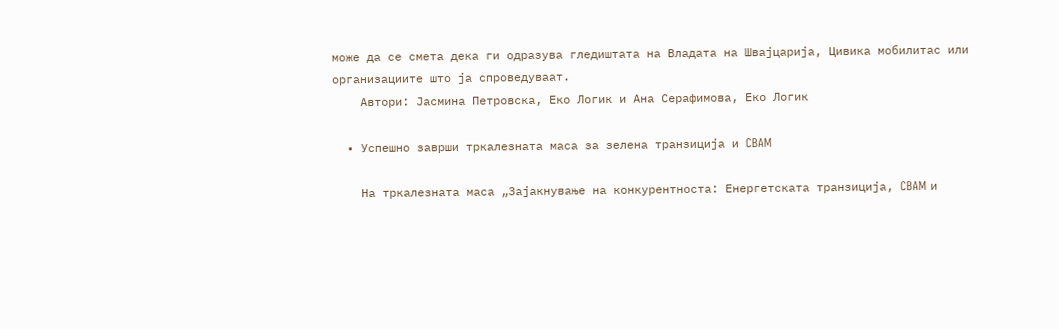може да се смета дека ги одразува гледиштата на Владата на Швајцарија, Цивика мобилитас или организациите што ја спроведуваат.
    Автори: Јасмина Петровска, Еко Логик и Ана Серафимова, Еко Логик

  • Успешно заврши тркалезната маса за зелена транзиција и CBAM

    На тркалезната маса „Зајакнување на конкурентноста: Енергетската транзиција, CBAM и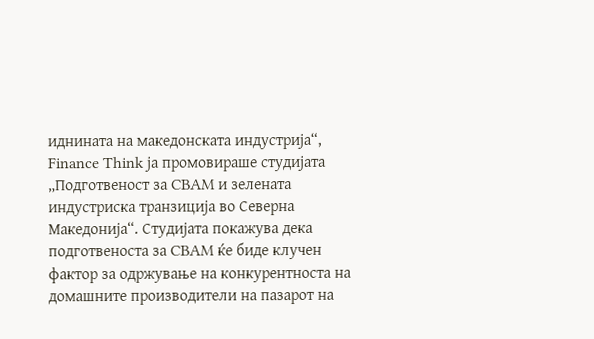иднината на македонската индустрија“, Finance Think ја промовираше студијата „Подготвеност за CBAM и зелената индустриска транзиција во Северна Македонија“. Студијата покажува дека подготвеноста за CBAM ќе биде клучен фактор за одржување на конкурентноста на домашните производители на пазарот на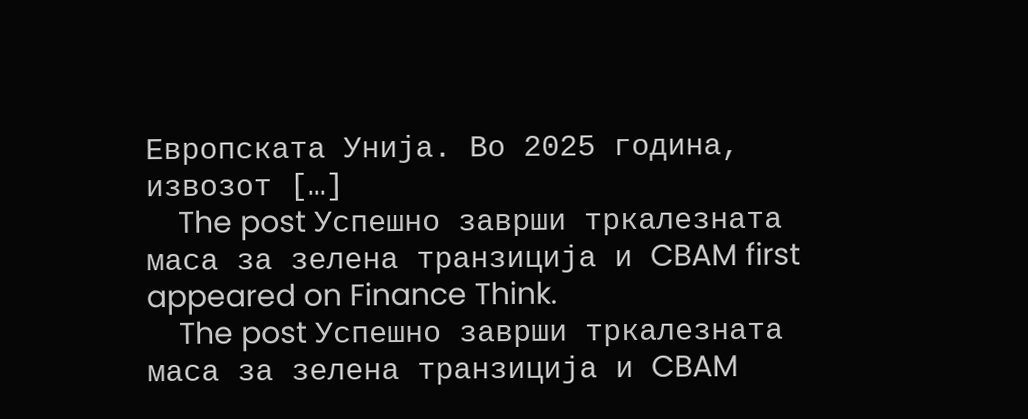Европската Унија. Во 2025 година, извозот […]
    The post Успешно заврши тркалезната маса за зелена транзиција и CBAM first appeared on Finance Think.
    The post Успешно заврши тркалезната маса за зелена транзиција и CBAM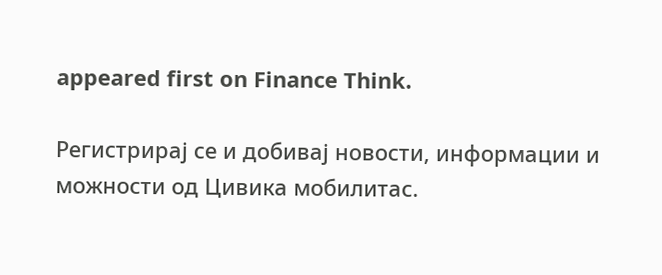appeared first on Finance Think.

Регистрирај се и добивај новости, информации и можности од Цивика мобилитас.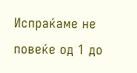Испраќаме не повеќе од 1 до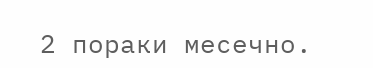2 пораки месечно.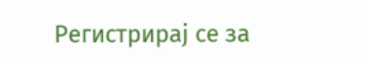Регистрирај се за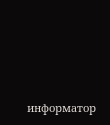информатор